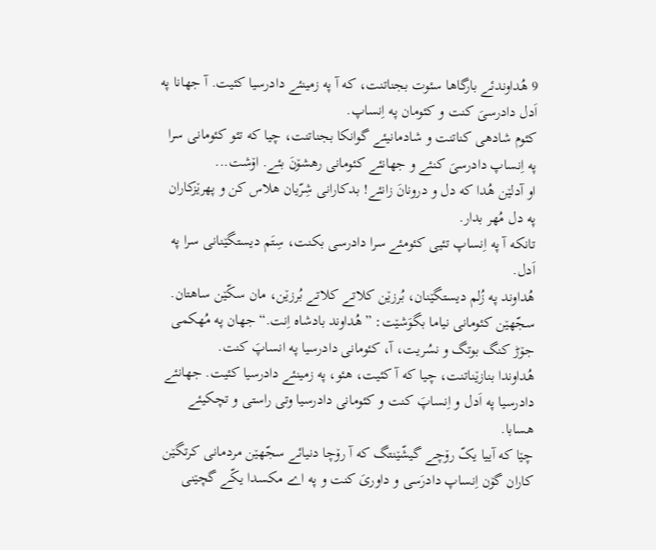9 هُداوندئے بارگاها سئوت بجناتنت، که آ په زمینئے دادرسیا کئیت. آ جهانا په اَدل دادرسیَ کنت و کئومان په اِنساپ.
کئوم شادهی کناتنت و شادمانیئے گوانکا بجناتنت، چیا که تئو کئومانی سرا په اِنساپ دادرسیَ کنئے و جهانئے کئومانی رهشۆنَ بئے. اۆشت...
او آدلێن هُدا که دل و درونانَ زانئے! بدکارانی شِرّیان هلاس کن و پهرێزکاران په دل مُهر بدار.
تانکه آ په اِنساپ تئیی کئومئے سرا دادرسی بکنت، سِتَم دیستگێنانی سرا په اَدل.
هُداوند په زُلم دیستگێنان، بُرزێن کلاتے کلاتے بُرزێن، مان سکّێن ساهتان.
سجّهێن کئومانی نیاما بگوَشێت: ”هُداوند بادشاه اِنت.“ جهان په مُهکمی جۆڑ کنگ بوتگ و نسُریت، آ، کئومانی دادرسیا په انساپَ کنت.
هُداوندا بنازێناتنت، چیا که آ کئیت، هئو، په زمینئے دادرسیا کئیت. جهانئے دادرسیا په اَدل و اِنساپَ کنت و کئومانی دادرسیا وتی راستی و تچکیئے هسابا.
چێا که آییا یکّ رۆچے گیشّێنتگ که آ رۆچا دنیائے سجّهێن مردمانی کرتگێن کاران گۆن اِنساپ دادرَسی و داوریَ کنت و په اے مکسدا یکّے گچێنی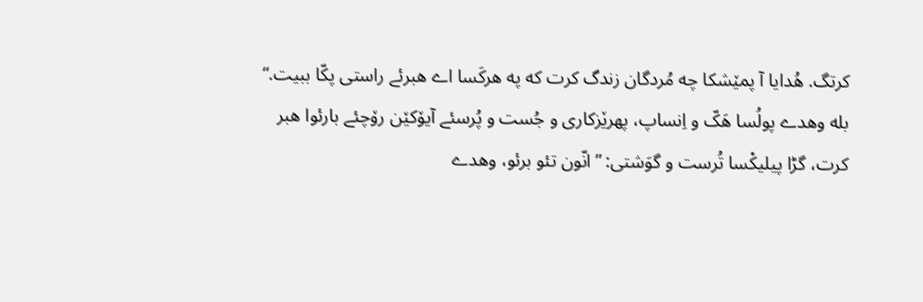کرتگ. هُدایا آ پمێشکا چه مُردگان زندگ کرت که په هرکَسا اے هبرئے راستی پکّا ببیت.“
بله وهدے پولُسا هَکّ و اِنساپ، پهرێزکاری و جُست و پُرسئے آیۆکێن رۆچئے بارئوا هبر کرت، گڑا پیلیکْسا تُرست و گوَشتی: ”انّون تئو برئو، وهدے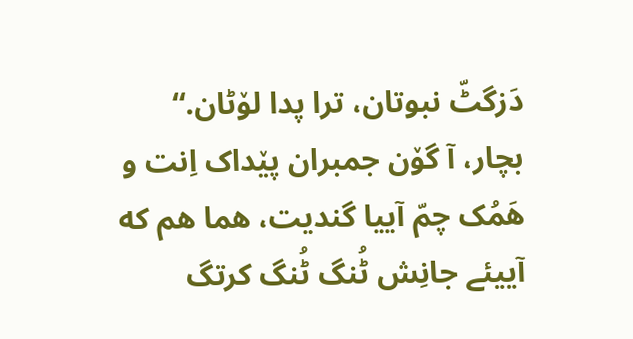دَزگٹّ نبوتان، ترا پدا لۆٹان.“
بچار، آ گۆن جمبران پێداک اِنت و هَمُک چمّ آییا گندیت، هما هم که آییئے جانِش ٹُنگ ٹُنگ کرتگ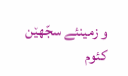و زمینئے سجّهێن کئوم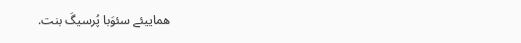هماییئے سئوَبا پُرسیگَ بنت.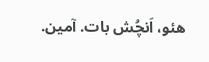هئو، اَنچُش بات. آمین.